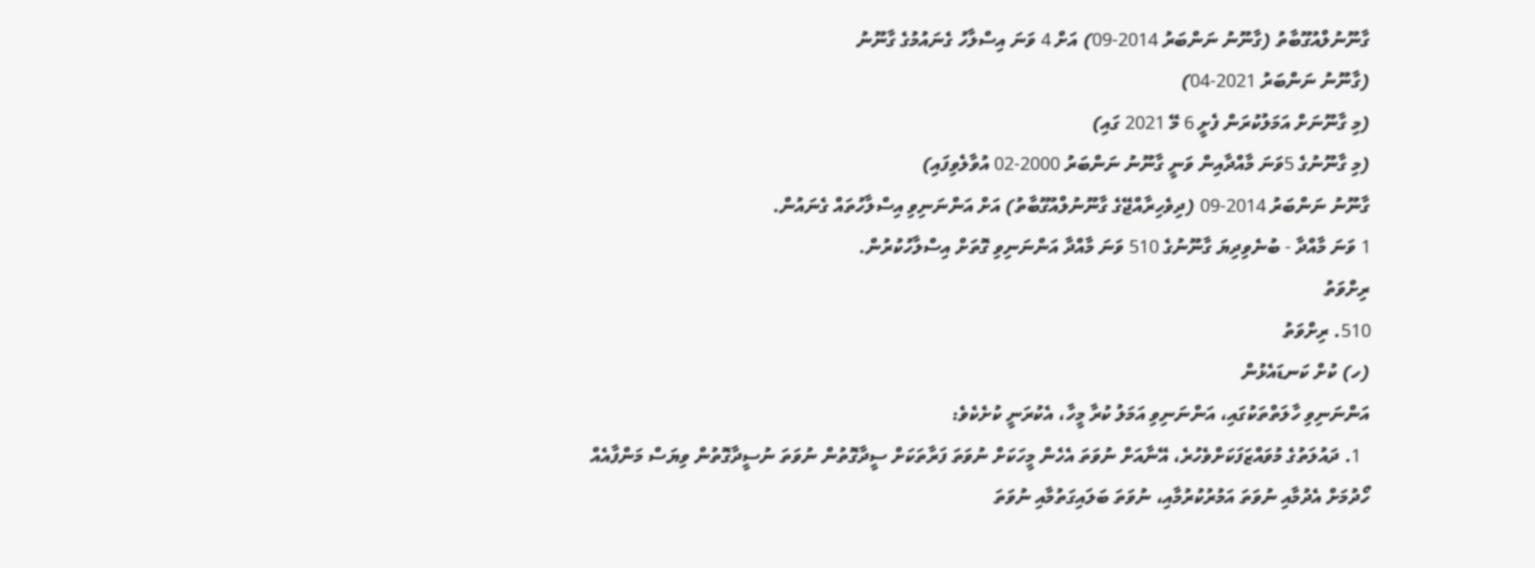ގާނޫނުލްއުގޫބާތު (ގާނޫނު ނަންބަރު 2014-09) އަށް 4 ވަނަ އިސްލާހު ގެނައުމުގެ ގާނޫނު
(ގާނޫނު ނަންބަރު 2021-04)
(މި ގާނޫނަށް އަމަލުކުރަން ފެށީ 6 މޭ 2021 ގައި)
(މި ގާނޫނުގެ 5ވަނަ މާއްދާއިން ވަނީ ގާނޫނު ނަންބަރު 2000-02 އުވާލެވިފައި)
ގާނޫނު ނަންބަރު 2014-09 (ދިވެހިރާއްޖޭގެ ގާނޫނުލްއުގޫބާތު) އަށް އަންނަނިވި އިސްލާހުތައް ގެނައުން.
1 ވަނަ މާއްދާ - ބުނެވިދިޔަ ގާނޫނުގެ 510 ވަނަ މާއްދާ އަންނަނިވި ގޮތަށް އިސްލާހުކުރުން.
ރިށްވަތު
510. ރިށްވަތު
(ހ) ކުށް ކަނޑައެޅުން
އަންނަނިވި ހާލަތްތަކުގައި، އަންނަނިވި އަމަލު ކުރާ މީހާ، އެކުރަނީ ކުށެކެވެ:
  1. ދައުލަތުގެ މުވައްޒަފަކަށްވެހުރެ، އޭނާއަށް ނުވަތަ އެހެން މީހަކަށް ނުވަތަ ފަރާތަކަށް ސީދާގޮތުން ނުވަތަ ނުސީދާގޮތުން ވިޔަސް މަންފާއެއް ހޯދުމަށް އެދުމާއި ނުވަތަ އަމުރުކުރުމާއި، ނުވަތަ ބަލައިގަތުމާއި ނުވަތަ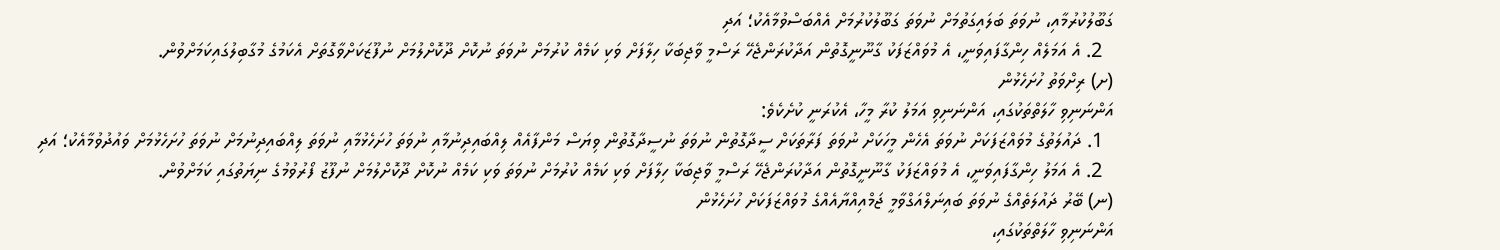ގަބޫލުކުރުމާއި، ނުވަތަ ބަލައިގަތުމަށް ނުވަތަ ގަބޫލުކުރުމަށް އެއްބަސްވުމާއެކު؛ އަދި
  2. އެ އަމަލެއް ހިންގާފައިވަނީ، އެ މުވައްޒަފަކު ގާނޫނީގޮތުން އަދާކުރަންޖެހޭ ރަސްމީ ވާޖިބަކާ ހިލާފަށް ވަކި ކަމެއް ކުރުމަށް ނުވަތަ ނުކޮށް ދޫކޮށްލުމަށް ނުފޫޒަކަށްވާގޮތަށް އެކަމުގެ މުގާބިލުގައިކަމަށްވުން.
(ށ) ރިށްވަތު ހުށަހެޅުން
އަންނަނިވި ހާލަތްތަކުގައި، އަންނަނިވި އަމަލު ކުރާ މީހާ، އެކުރަނީ ކުށެކެވެ:
  1. ދައުލަތުގެ މުވައްޒަފަކަށް ނުވަތަ އެހެން މީހަކަށް ނުވަތަ ފަރާތަކަށް ސީދާގޮތުން ނުވަތަ ނުސީދާގޮތުން ވިޔަސް މަންފާއެއް ލިއްބައިދިނުމާއި ނުވަތަ ހުށަހެޅުމާއި ނުވަތަ ލިއްބައިދިނުމަށް ނުވަތަ ހުށަހެޅުމަށް ވައުދުވުމާއެކު؛ އަދި
  2. އެ އަމަލު ހިންގާފައިވަނީ، އެ މުވައްޒަފަކު ގާނޫނީގޮތުން އަދާކުރަންޖެހޭ ރަސްމީ ވާޖިބަކާ ހިލާފަށް ވަކި ކަމެއް ކުރުމަށް ނުވަތަ ވަކި ކަމެއް ނުކޮށް ދޫކޮށްލުމަށް ނުފޫޒު ފޯރުވުމުގެ ނިޔަތުގައި ކަމަށްވުން.
(ނ) ބޭރު ދައުލަތެއްގެ ނުވަތަ ބައިނަލްއަގްވާމީ ޖަމްއިއްޔާއެއްގެ މުވައްޒަފަކަށް ހުށަހެޅުން
އަންނަނިވި ހާލަތްތަކުގައި،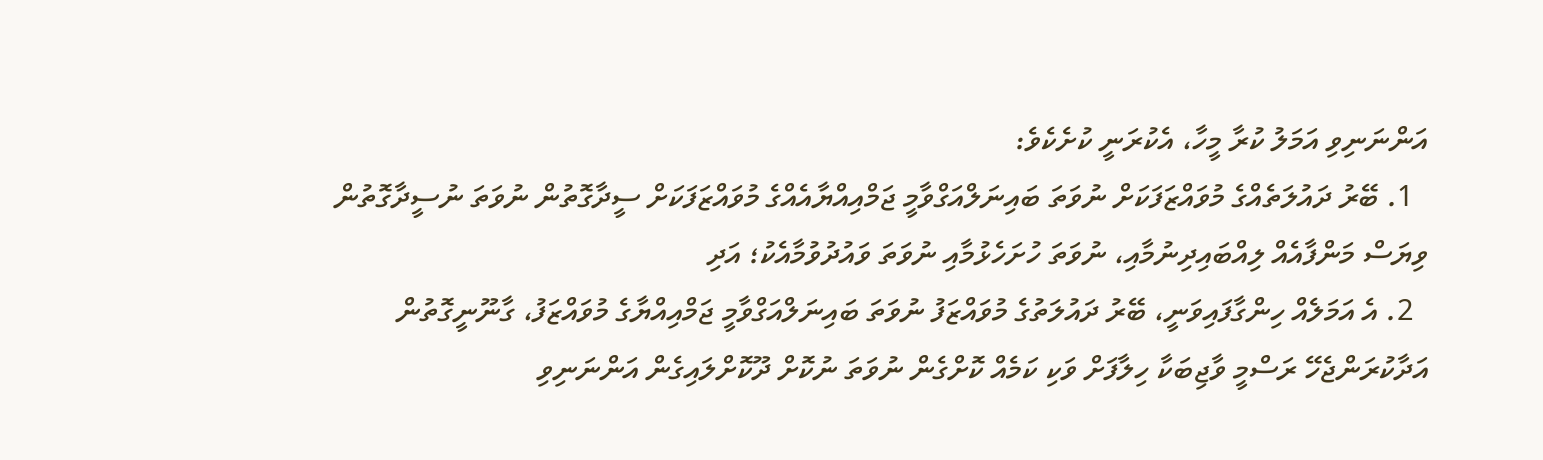އަންނަނިވި އަމަލު ކުރާ މީހާ، އެކުރަނީ ކުށެކެވެ:
  1. ބޭރު ދައުލަތެއްގެ މުވައްޒަފަކަށް ނުވަތަ ބައިނަލްއަގްވާމީ ޖަމްއިއްޔާއެއްގެ މުވައްޒަފަކަށް ސީދާގޮތުން ނުވަތަ ނުސީދާގޮތުން ވިޔަސް މަންފާއެއް ލިއްބައިދިނުމާއި، ނުވަތަ ހުށަހެޅުމާއި ނުވަތަ ވައުދުވުމާއެކު؛ އަދި
  2. އެ އަމަލެއް ހިންގާފައިވަނީ، ބޭރު ދައުލަތުގެ މުވައްޒަފު ނުވަތަ ބައިނަލްއަގްވާމީ ޖަމްއިއްޔާގެ މުވައްޒަފު، ގާނޫނީގޮތުން އަދާކުރަންޖެހޭ ރަސްމީ ވާޖިބަކާ ހިލާފަށް ވަކި ކަމެއް ކޮށްގެން ނުވަތަ ނުކޮށް ދޫކޮށްލައިގެން އަންނަނިވި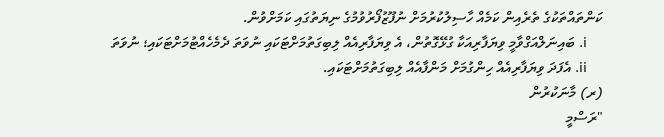ކަންތައްތަކުގެ ތެރެއިން ކަމެއް ހާސިލުކުރުމަށް ނުފޫޒުފޯރުވުމުގެ ނިޔަތުގައި ކަމަށްވުން.
    i. ބައިނަލްއަގްވާމީ ވިޔަފާރިއަކާ ގުޅޭގޮތުން، އެ ވިޔަފާރިއެއް ލިބިގަތުމަށްޓަކައި ނުވަތަ ދެމެހެއްޓުމަށްޓަކައި؛ ނުވަތަ
    ii. އެފަދަ ވިޔަފާރިއެއް ހިންގުމަށް މަންފާއެއް ލިބިގަތުމަށްޓަކައި.
(ރ) މާނަކުރުން
"ރަސްމީ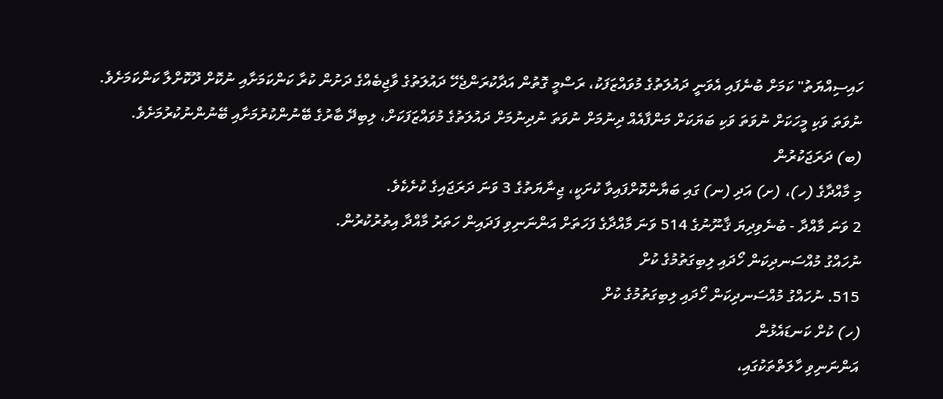ހައިސިއްޔަތު" ކަމަށް ބުނެފައި އެވަނީ ދައުލަތުގެ މުވައްޒަފަކު، ރަސްމީ ގޮތުން އަދާކުރަންޖެހޭ ދައުލަތުގެ ވާޖިބެއްގެ ދަށުން ކުރާ ކަންކަމަށާއި ނުކޮށް ދޫކޮށްލާ ކަންކަމަށެވެ. ނުވަތަ ވަކި މީހަކަށް ނުވަތަ ވަކި ބަޔަކަށް މަންފާއެއް ދިނުމަށް ނުވަތަ ނުދިނުމަށް ދައުލަތުގެ މުވައްޒަފަކަށް، ލިބިދޭ ބާރުގެ ބޭނުންކުރުމަށާއި ބޭނުންނުކުރުމަށެވެ.
(ބ) ދަރަޖަކުރުން
މި މާއްދާގެ (ހ)، (ށ) އަދި (ނ) ގައި ބަޔާންކޮށްފައިވާ ކުށަކީ، ޖިނާޔަތުގެ 3 ވަނަ ދަރަޖައިގެ ކުށެކެވެ.
2 ވަނަ މާއްދާ - ބުނެވިދިޔަ ޤާނޫނުގެ 514 ވަނަ މާއްދާގެ ފަހަތަށް އަންނަނިވި ފަދައިން ހަތަރު މާއްދާ އިތުރުކުރުން.
ނުހައްގު މުއްސަނދިކަން ހޯދައި ލިބިގަތުމުގެ ކުށް
515. ނުހައްގު މުއްސަނދިކަން ހޯދައި ލިބިގަތުމުގެ ކުށް
(ހ) ކުށް ކަނޑައެޅުން
އަންނަނިވި ހާލަތްތަކުގައި،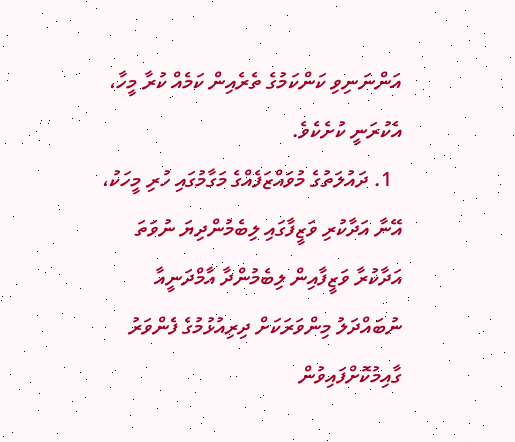އަންނަނިވި ކަންކަމުގެ ތެރެއިން ކަމެއް ކުރާ މީހާ، އެކުރަނީ ކުށެކެވެ.
  1. ދައުލަތުގެ މުވައްޒަފެއްގެ މަގާމުގައި ހުރި މީހަކު، އޭނާ އަދާކުރި ވަޒީފާގައި ލިބެމުންދިޔަ ނުވަތަ އަދާކުރާ ވަޒީފާއިން ލިބެމުންދާ އާމްދަނީއާ ނުބައްދަލު މިންވަރަކަށް ދިރިއުޅުމުގެ ފެންވަރު ގާއިމުކޮށްފައިވުން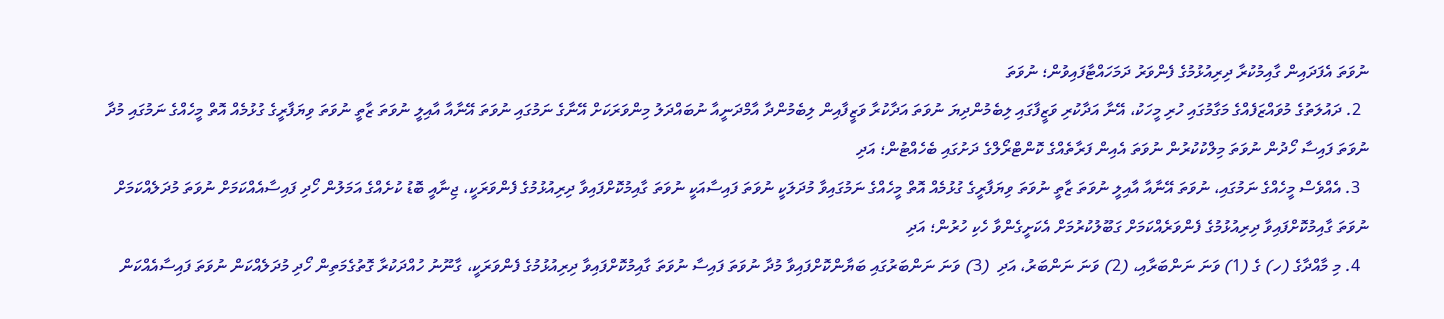ނުވަތަ އެފަދައިން ގާއިމުކުރާ ދިރިއުޅުމުގެ ފެންވަރު ދަމަހައްޓާފައިވުން؛ ނުވަތަ
  2. ދައުލަތުގެ މުވައްޒަފެއްގެ މަގާމުގައި ހުރި މީހަކު، އޭނާ އަދާކުރި ވަޒީފާގައި ލިބެމުންދިޔަ ނުވަތަ އަދާކުރާ ވަޒީފާއިން ލިބެމުންދާ އާމްދަނީއާ ނުބައްދަލު މިންވަރަކަށް އޭނާގެ ނަމުގައި ނުވަތަ އޭނާއާ އާއިލީ ނުވަތަ ޒާތީ ނުވަތަ ވިޔަފާރީގެ ގުޅުމެއް އޮތް މީހެއްގެ ނަމުގައި މުދާ ނުވަތަ ފައިސާ ހޯދުން ނުވަތަ މިލްކުކުރުން ނުވަތަ އެއިން ފަރާތެއްގެ ކޮންޓްރޯލްގެ ދަށުގައި ބެހެއްޓުން؛ އަދި
  3. އެއްވެސް މީހެއްގެ ނަމުގައި، ނުވަތަ އޭނާއާ އާއިލީ ނުވަތަ ޒާތީ ނުވަތަ ވިޔަފާރީގެ ގުޅުމެއް އޮތް މީހެއްގެ ނަމުގައިވާ މުދަލަކީ ނުވަތަ ފައިސާއަކީ ނުވަތަ ގާއިމުކޮށްފައިވާ ދިރިއުޅުމުގެ ފެންވަރަކީ، ޖިނާއީ ބޮޑު ކުށެއްގެ އަމަލުން ހޯދި ފައިސާއެއްކަމަށް ނުވަތަ މުދަލެއްކަމަށް ނުވަތަ ގާއިމުކޮށްފައިވާ ދިރިއުޅުމުގެ ފެންވަރެއްކަމަށް ގަބޫލުކުރުމަށް އެކަށީގެންވާ ހެކި ހުރުން؛ އަދި
  4. މި މާއްދާގެ (ހ) ގެ (1) ވަނަ ނަންބަރާއި، (2) ވަނަ ނަންބަރު، އަދި  (3) ވަނަ ނަންބަރުގައި ބަޔާންކޮށްފައިވާ މުދާ ނުވަތަ ފައިސާ ނުވަތަ ގާއިމުކޮށްފައިވާ ދިރިއުޅުމުގެ ފެންވަރަކީ، ގާނޫނު ހުއްދަކުރާ ގޮތުގެމަތިން ހޯދި މުދަލެއްކަން ނުވަތަ ފައިސާއެއްކަން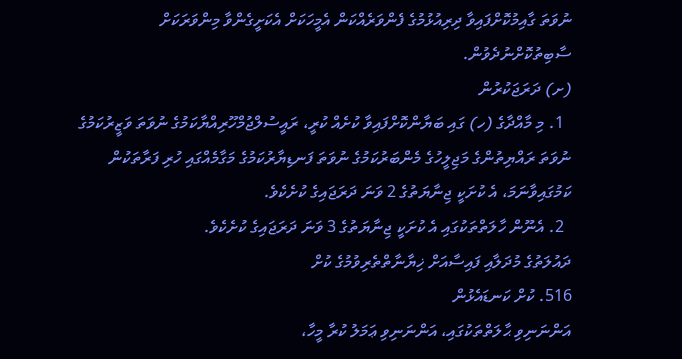ނުވަތަ ގާއިމުކޮށްފައިވާ ދިރިއުޅުމުގެ ފެންވަރެއްކަން އެމީހަކަށް އެކަށީގެންވާ މިންވަރަކަށް ސާބިތުކޮށްނުދެވުން.
(ށ) ދަރަޖަކުރުން
  1. މި މާއްދާގެ (ހ) ގައި ބަޔާންކޮށްފައިވާ ކުށެއް ކުރީ، ރައީސުލްޖުމްހޫރިއްޔާކަމުގެ ނުވަތަ ވަޒީރުކަމުގެ ނުވަތަ ރައްޔިތުންގެ މަޖިލީހުގެ މެންބަރުކަމުގެ ނުވަތަ ފަނޑިޔާރުކަމުގެ މަގާމެއްގައި ހުރި ފަރާތަކުން ކަމުގައިވާނަމަ، އެ ކުށަކީ ޖިނާޔަތުގެ 2 ވަނަ ދަރަޖައިގެ ކުށެކެވެ.
  2. އެނޫން ހާލަތްތަކުގައި އެ ކުށަކީ ޖިނާޔަތުގެ 3 ވަނަ ދަރަޖައިގެ ކުށެކެވެ.
ދައުލަތުގެ މުދަލާއި ފައިސާއަށް ޚިޔާނާތްތެރިވުމުގެ ކުށް
516. ކުށް ކަނޑައެޅުން
އަންނަނިވި ޙާލަތްތަކުގައި، އަންނަނިވި ޢަމަލު ކުރާ މީހާ،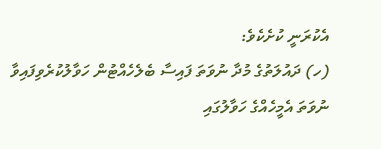އެކުރަނީ ކުށެކެވެ:
(ހ) ދައުލަތުގެ މުދާ ނުވަތަ ފައިސާ ބެލެހެއްޓުން ހަވާލުކުރެވިފައިވާ ނުވަތަ އެމީހެއްގެ ހަވާލުގައި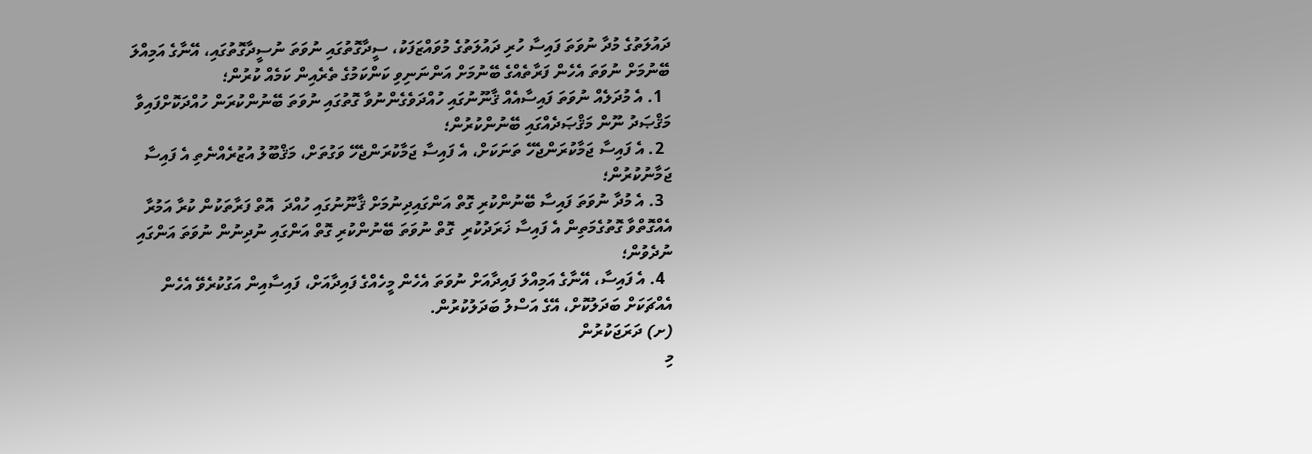ދައުލަތުގެ މުދާ ނުވަތަ ފައިސާ ހުރި ދައުލަތުގެ މުވައްޒަފަކު، ސީދާގޮތުގައި ނުވަތަ ނުސީދާގޮތުގައި، އޭނާގެ އަމިއްލަ ބޭނުމަށް ނުވަތަ އެހެން ފަރާތެއްގެ ބޭނުމަށް އަންނަނިވި ކަންކަމުގެ ތެރެއިން ކަމެއް ކުރުން؛
  1. އެ މުދަލެއް ނުވަތަ ފައިސާއެއް ޤާނޫނުގައި ހުއްދަވެގެންނުވާ ގޮތުގައި ނުވަތަ ބޭނުންކުރަން ހުއްދަކޮށްފައިވާ މަޤްޞަދު ނޫން މަޤްޞަދެއްގައި ބޭނުންކުރުން؛
  2. އެ ފައިސާ ޖަމާކުރަންޖެހޭ ތަނަކަށް، އެ ފައިސާ ޖަމާކުރަންޖެހޭ ވަގުތަށް، މަޤްބޫލު އުޒުރެއްނެތި އެ ފައިސާ ޖަމާނުކުރުން؛
  3. އެ މުދާ ނުވަތަ ފައިސާ ބޭނުންކުރި ގޮތް އަންގައިދިނުމަށް ޤާނޫނުގައި ހުއްދަ  އޮތް ފަރާތަކުން ކުރާ އަމުރާ އެއްގޮތްވާ ގޮތުގެމަތިން އެ ފައިސާ ޚަރަދުކުރި  ގޮތް ނުވަތަ ބޭނުންކުރި ގޮތް އަންގައި ނުދިނުން ނުވަތަ އަންގައި ނުދެވުން؛
  4. އެ ފައިސާ، އޭނާގެ އަމިއްލަ ފައިދާއަށް ނުވަތަ އެހެން މީހެއްގެ ފައިދާއަށް، ފައިސާއިން އަގުކުރެވޭ އެހެން އެއްޗަކަށް ބަދަލުކޮށް، އޭގެ އަސްލު ބަދަލުކުރުން.
(ށ) ދަރަޖަކުރުން
މި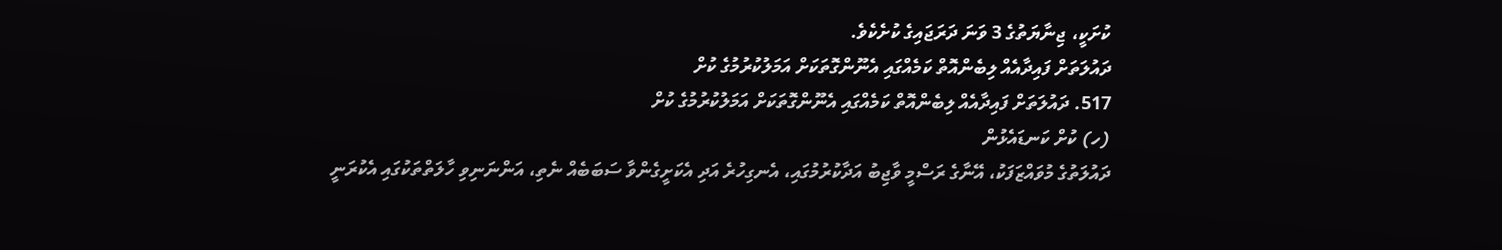ކުށަކީ، ޖިނާޔަތުގެ 3 ވަނަ ދަރަޖައިގެ ކުށެކެވެ.
ދައުލަތަށް ފައިދާއެއް ލިބެންއޮތް ކަމެއްގައި އެނޫންގޮތަކަށް އަމަލުކުރުމުގެ ކުށް
517. ދައުލަތަށް ފައިދާއެއް ލިބެންއޮތް ކަމެއްގައި އެނޫންގޮތަކަށް އަމަލުކުރުމުގެ ކުށް
(ހ) ކުށް ކަނޑައެޅުން
ދައުލަތުގެ މުވައްޒަފަކު، އޭނާގެ ރަސްމީ ވާޖިބު އަދާކުރުމުގައި، އެނގިހުރެ އަދި އެކަށީގެންވާ ސަބަބެއް ނެތި، އަންނަނިވި ހާލަތްތަކުގައި އެކުރަނީ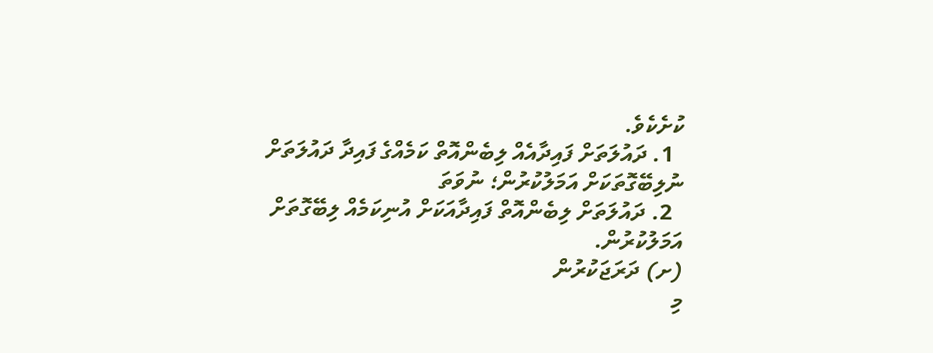ކުށެކެވެ.
  1. ދައުލަތަށް ފައިދާއެއް ލިބެންއޮތް ކަމެއްގެ ފައިދާ ދައުލަތަށް ނުލިބޭގޮތަކަށް އަމަލުކުރުން؛ ނުވަތަ
  2. ދައުލަތަށް ލިބެންއޮތް ފައިދާއަކަށް އުނިކަމެއް ލިބޭގޮތަށް އަމަލުކުރުން.
(ށ) ދަރަޖަކުރުން
މި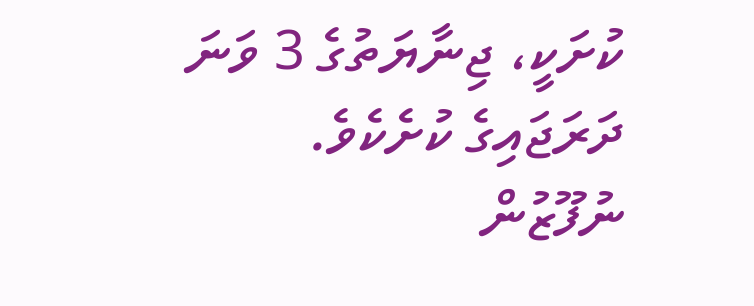ކުށަކީ، ޖިނާޔަތުގެ 3 ވަނަ ދަރަޖައިގެ ކުށެކެވެ.
ނުފޫޒުން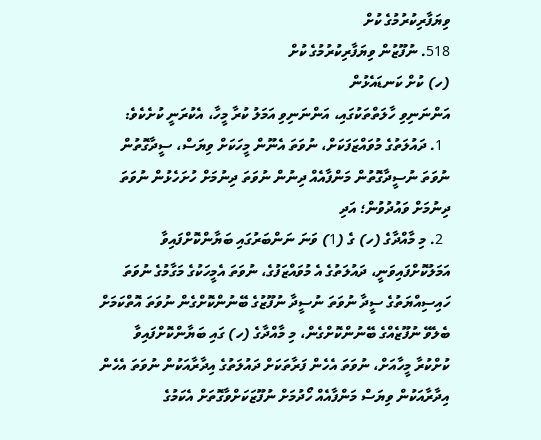ވިޔަފާރިކުރުމުގެ ކުށް
518. ނުފޫޒުން ވިޔަފާރިކުރުމުގެ ކުށް
(ހ) ކުށް ކަނޑައެޅުން
އަންނަނިވި ހާލަތްތަކުގައި، އަންނަނިވި އަމަލު ކުރާ މީހާ، އެކުރަނީ ކުށެކެވެ:
  1. ދައުލަތުގެ މުވައްޒަފަކަށް، ނުވަތަ އެނޫން މީހަކަށް ވިޔަސް، ސީދާގޮތުން ނުވަތަ ނުސީދާގޮތުން މަންފާއެއް ދިނުން ނުވަތަ ދިނުމަށް ހުށަހެޅުން ނުވަތަ ދިނުމަށް ވައުދުވުން؛ އަދި
  2. މި މާއްދާގެ (ހ) ގެ (1) ވަނަ ނަންބަރުގައި ބަޔާންކޮށްފައިވާ އަމަލުކޮށްފައިވަނީ، ދައުލަތުގެ އެ މުވައްޒަފުގެ، ނުވަތަ އެމީހަކުގެ މަގާމުގެ ނުވަތަ ހައިސިއްޔަތުގެ ސީދާ ނުވަތަ ނުސީދާ ނުފޫޒުގެ ބޭނުންކޮށްގެން ނުވަތަ އޮތްކަމަށް ބެލެވޭ ނުފޫޒެއްގެ ބޭނުންކޮށްގެން، މި މާއްދާގެ (ހ) ގައި ބަޔާންކޮށްފައިވާ ކުށްކުރާ މީހާއަށް، ނުވަތަ އެހެން ފަރާތަކަށް ދައުލަތުގެ އިދާރާއަކުން ނުވަތަ އެހެން އިދާރާއަކުން ވިޔަސް މަންފާއެއް ހޯދުމަށް ނުފޫޒަކަށްވާގޮތަށް އެކަމުގެ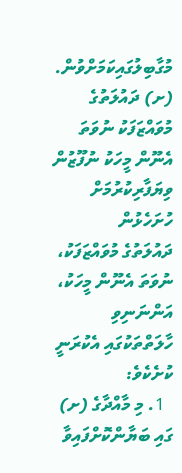މުގާބިލުގައިކަމަށްވުން.
(ށ) ދައުލަތުގެ މުވައްޒަފަކު ނުވަތަ އެނޫން މީހަކު ނުފޫޒުން ވިޔަފާރިކުރުމަށް ހުށަހެޅުން
ދައުލަތުގެ މުވައްޒަފަކު، ނުވަތަ އެނޫން މީހަކު، އަންނަނިވި ހާލަތްތަކުގައި އެކުރަނީ ކުށެކެވެ:
  1. މި މާއްދާގެ (ށ) ގައި ބަޔާންކޮށްފައިވާ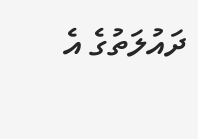ދައުލަތުގެ އެ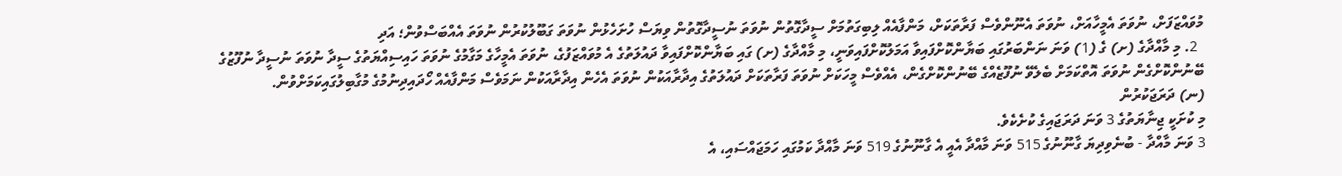މުވައްޒަފަށް، ނުވަތަ އެމީހާއަށް، ނުވަތަ އެނޫންވެސް ފަރާތަކަށް، މަންފާއެއް ލިބިގަތުމަށް ސީދާގޮތުން ނުވަތަ ނުސީދާގޮތުން ވިޔަސް ހުށަހެޅުން ނުވަތަ ގަބޫލުކުރުން ނުވަތަ އެއްބަސްވުން؛ އަދި
  2. މި މާއްދާގެ (ށ) ގެ (1) ވަނަ ނަންބަރުގައި ބަޔާންކޮށްފައިވާ އަމަލުކޮށްފައިވަނީ، މި މާއްދާގެ (ށ) ގައި ބަޔާންކޮށްފައިވާ ދައުލަތުގެ އެ މުވައްޒަފުގެ، ނުވަތަ އެމީހާގެ މަގާމުގެ ނުވަތަ ހައިސިއްޔަތުގެ ސީދާ ނުވަތަ ނުސީދާ ނުފޫޒުގެ ބޭނުންކޮށްގެން ނުވަތަ އޮތްކަމަށް ބެލެވޭ ނުފޫޒެއްގެ ބޭނުންކޮށްގެން، އެއްވެސް މީހަކަށް ނުވަތަ ފަރާތަކަށް ދައުލަތުގެ އިދާރާއަކުން ނުވަތަ އެހެން އިދާރާއަކުން ނަމަވެސް މަންފާއެއް ހޯދައިދިނުމުގެ މުގާބިލުގައިކަމަށްވުން.
(ނ) ދަރަޖަކުރުން
މި ކުށަކީ ޖިނާޔަތުގެ 3 ވަނަ ދަރަޖައިގެ ކުށެކެވެ.
3 ވަނަ މާއްދާ - ބުނެވިދިޔަ ގާނޫނުގެ 515 ވަނަ މާއްދާ އެއީ އެ ގާނޫނުގެ 519 ވަނަ މާއްދާ ކަމުގައި ހަމަޖައްސައި، އެ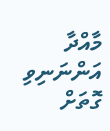މާއްދާ އަންނަނިވި ގޮތަށް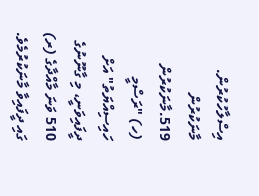އިސްލާހުކުރުން.
މާނަކުރުން
519.މާނަކުރުން
(ހ) "ރަސްމީ ހައިސިއްޔަތު" އަށް ދީފައިވަނީ، މި ގާނޫނުގެ 510 ވަނަ މާއްދާގެ (ރ) ގައި ދީފައިވާ މާނަކުރުމެވެ.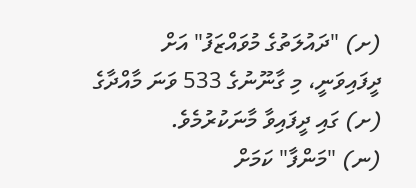(ށ) "ދައުލަތުގެ މުވައްޒަފު" އަށް ދީފައިވަނީ، މި ގާނޫނުގެ 533 ވަނަ މާއްދާގެ (ށ) ގައި ދީފައިވާ މާނަކުރުމެވެ.
(ނ) "މަންފާ" ކަމަށް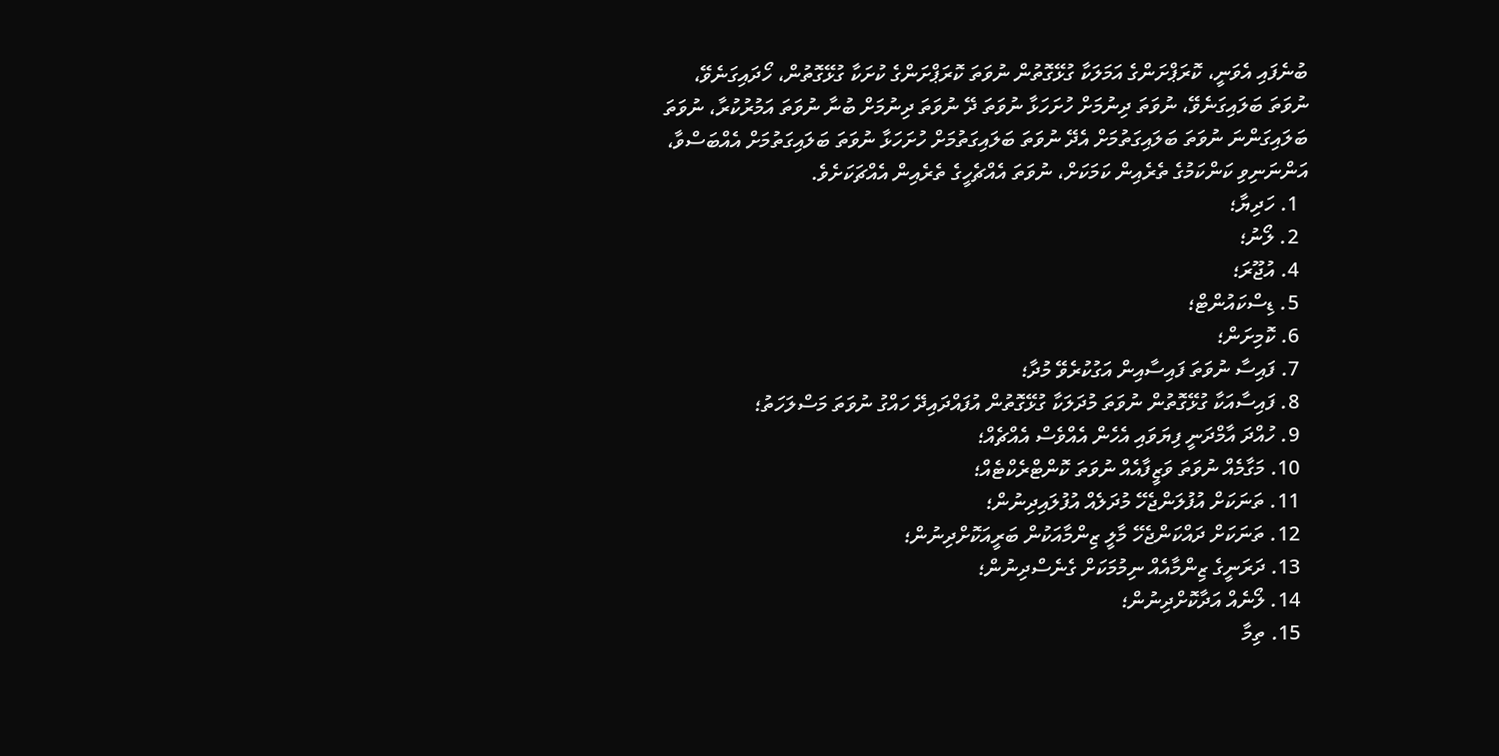ބުނެފައި އެވަނީ، ކޮރަޕްށަންގެ އަމަލަކާ ގުޅޭގޮތުން ނުވަތަ ކޮރަޕްށަންގެ ކުށަކާ ގުޅޭގޮތުން، ހޯދައިގަނެވޭ، ނުވަތަ ބަލައިގަނެވޭ، ނުވަތަ ދިނުމަށް ހުށަހަޅާ ނުވަތަ ދޭ ނުވަތަ ދިނުމަށް ބުނާ ނުވަތަ އަމުރުކުރާ، ނުވަތަ ބަލައިގަންނަ ނުވަތަ ބަލައިގަތުމަށް އެދޭ ނުވަތަ ބަލައިގަތުމަށް ހުށަހަޅާ ނުވަތަ ބަލައިގަތުމަށް އެއްބަސްވާ، އަންނަނިވި ކަންކަމުގެ ތެރެއިން ކަމަކަށް، ނުވަތަ އެއްޗެހީގެ ތެރެއިން އެއްޗަކަށެވެ.
  1. ހަދިޔާ؛
  2. ލޯނު؛
  4. އުޖޫރަ؛
  5. ޑިސްކައުންޓް؛
  6. ކޮމިށަން؛
  7. ފައިސާ ނުވަތަ ފައިސާއިން އަގުކުރެވޭ މުދާ؛
  8. ފައިސާއަކާ ގުޅޭގޮތުން ނުވަތަ މުދަލަކާ ގުޅޭގޮތުން އުފައްދައިދޭ ހައްގު ނުވަތަ މަސްލަހަތު؛
  9. ހުއްދަ އާމްދަނީ ފިޔަވައި އެހެން އެއްވެސް އެއްޗެއް؛
  10. މަގާމެއް ނުވަތަ ވަޒީފާއެއް ނުވަތަ ކޮންޓްރެކްޓެއް؛
  11. ތަނަކަށް އުފުލަންޖެހޭ މުދަލެއް އުފުލައިދިނުން؛
  12. ތަނަކަށް ދައްކަންޖެހޭ މާލީ ޒިންމާއަކުން ބަރީއަކޮށްދިނުން؛
  13. ދަރަނީގެ ޒިންމާއެއް ނިމުމަކަށް ގެނެސްދިނުން؛
  14. ލޯނެއް އަދާކޮށްދިނުން؛
  15. ތިމާ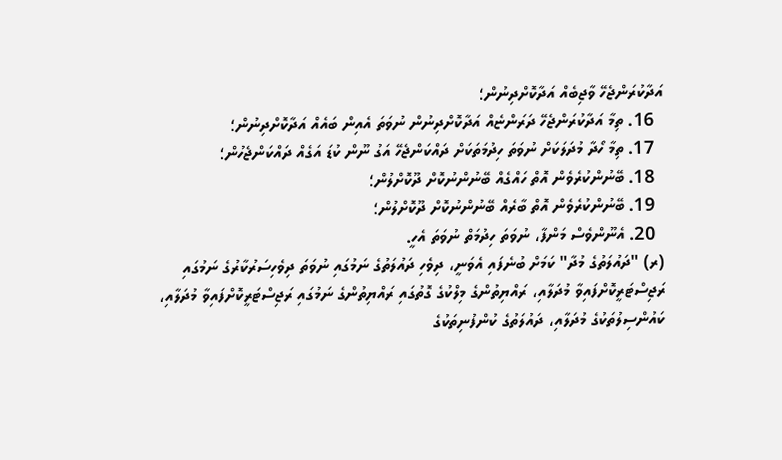އަދާކުރަންޖެހޭ ވާޖިބެއް އަދާކޮށްދިނުން؛
  16. ތިމާ އަދާކުރަންޖެހޭ ދަރަންޏެއް އަދާކޮށްދިނުން ނުވަތަ އެއިން ބައެއް އަދާކޮށްދިނުން؛
  17. ތިމާ ހޯދާ މުދަލަކަށް ނުވަތަ ހިދުމަތަކަށް ދައްކަންޖެހޭ އަގު ނޫން ކުޑަ އަގެއް ދައްކަންޖެހުން؛
  18. ބޭނުންކުރެވެން އޮތް ހައްގެއް ބޭނުންނުކޮށް ދޫކޮށްލުން؛
  19. ބޭނުންކުރެވެން އޮތް ބާރެއް ބޭނުންނުކޮށް ދޫކޮށްލުން؛
  20. އެނޫންވެސް މަންފާ، ނުވަތަ ހިދުމަތް ނުވަތަ އެހީ.
(ރ) "ދައުލަތުގެ މުދާ" ކަމަށް ބުނެފައި އެވަނީ، ދިވެހި ދައުލަތުގެ ނަމުގައި ނުވަތަ ދިވެހިސަރުކާރުގެ ނަމުގައި ރަޖިސްޓަރީކޮށްފައިވާ މުދަލާއި، ރައްޔިތުންގެ މިލްކުގެ ގޮތުގައި ރައްޔިތުންގެ ނަމުގައި ރަޖިސްޓަރީކޮށްފައިވާ މުދަލާއި، ކައުންސިލުތަކުގެ މުދަލާއި، ދައުލަތުގެ ކުންފުނިތަކުގެ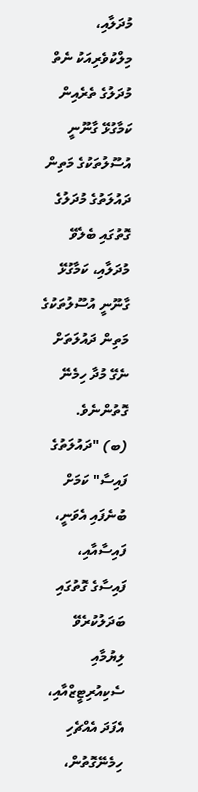މުދަލާއި، މިލްކުވެރިއަކު ނެތް މުދަލުގެ ތެރެއިން ކަމާގުޅޭ ގާނޫނީ އުސޫލުތަކުގެ މަތިން ދައުލަތުގެ މުދަލުގެ ގޮތުގައި ބެލެވޭ މުދަލާއި، ކަމާގުޅޭ ގާނޫނީ އުސޫލުތަކުގެ މަތިން ދައުލަތަށް ނެގޭ މުދާ ހިމެނޭ ގޮތުންނެވެ.
(ބ) "ދައުލަތުގެ ފައިސާ" ކަމަށް ބުނެފައި އެވަނީ، ފައިސާއާއި، ފައިސާގެ ގޮތުގައި ބަދަލުކުރެވޭ ލިޔުމާއި ސެކިއުރިޓީޒްއާއި، އެފަދަ އެއްޗެހި ހިމެނޭގޮތުން،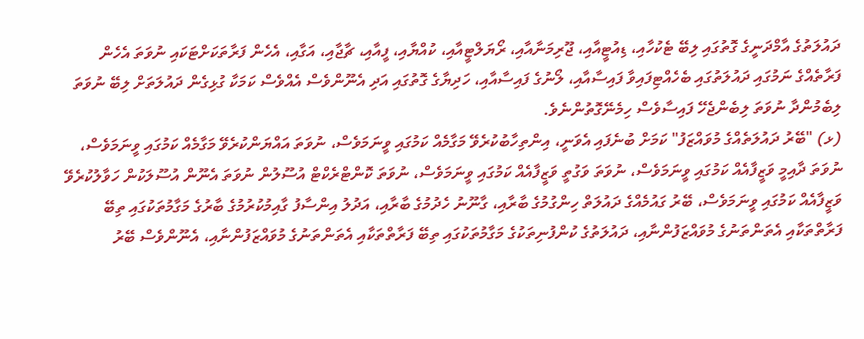ދައުލަތުގެ އާމްދަނީގެ ގޮތުގައި ލިބޭ ޓެކުހާއި، ޑިއުޓީއާއި، ޖޫރިމަނާއާއި، ރޯޔަލްޓީއާއި، ކުއްޔާއި، ފީއާއި، ޗާޖާއި، އަގާއި، އެހެން ފަރާތަކަށްޓަކައި ނުވަތަ އެހެން ފަރާތެއްގެ ނަމުގައި ދައުލަތުގައި ބެހެއްޓިފައިވާ ފައިސާއާއި، ލޯނުގެ ފައިސާއާއި، ހަދިޔާގެ ގޮތުގައި އަދި އެނޫންވެސް އެއްވެސް ކަމަކާ ގުޅިގެން ދައުލަތަށް ލިބޭ ނުވަތަ ލިބެމުންދާ ނުވަތަ ލިބެންޖެހޭ ފައިސާވެސް ހިމެނޭގޮތުންނެވެ.
(ޅ) "ބޭރު ދައުލަތެއްގެ މުވައްޒަފު" ކަމަށް ބުނެފައި އެވަނީ، އިންތިހާބުކުރެވޭ މަގާމެއް ކަމުގައި ވީނަމަވެސް، ނުވަތަ އައްޔަންކުރެވޭ މަގާމެއް ކަމުގައި ވީނަމަވެސް، ނުވަތަ ދާއިމީ ވަޒީފާއެއް ކަމުގައި ވީނަމަވެސް، ނުވަތަ ވަގުތީ ވަޒީފާއެއް ކަމުގައި ވީނަމަވެސް، ނުވަތަ ކޮންޓްރެކްޓް އުސޫލުން ނުވަތަ އެނޫން އުސޫލަކުން ހަވާލުކުރެވޭ ވަޒީފާއެއް ކަމުގައި ވީނަމަވެސް، ބޭރު ގައުމެއްގެ ދައުލަތް ހިންގުމުގެ ބާރާއި، ގާނޫނު ހެދުމުގެ ބާރާއި، އަދުލު އިންސާފު ގާއިމުކުރުމުގެ ބާރުގެ މަގާމުތަކުގައި ތިބޭ ފަރާތްތަކާއި އެތަންތަނުގެ މުވައްޒަފުންނާއި، ދައުލަތުގެ ކުންފުނިތަކުގެ މަގާމުތަކުގައި ތިބޭ ފަރާތްތަކާއި އެތަންތަނުގެ މުވައްޒަފުންނާއި، އެނޫންވެސް ބޭރު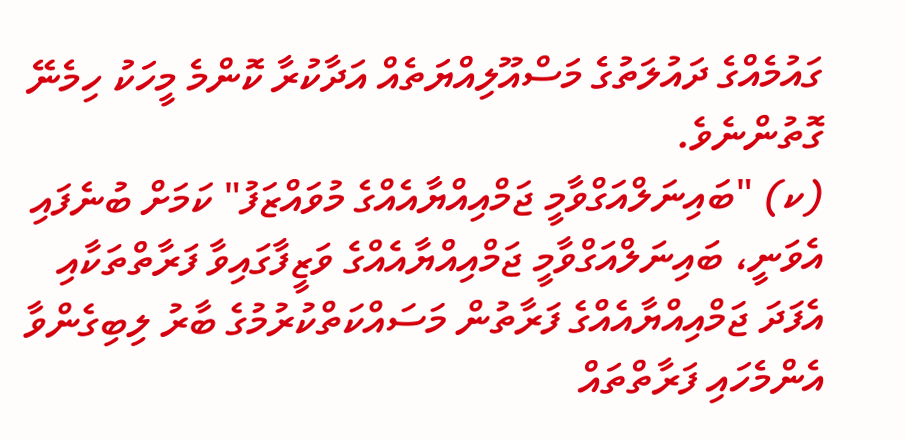ގައުމެއްގެ ދައުލަތުގެ މަސްއޫލިއްޔަތެއް އަދާކުރާ ކޮންމެ މީހަކު ހިމެނޭ ގޮތުންނެވެ.
(ކ) "ބައިނަލްއަގްވާމީ ޖަމްއިއްޔާއެއްގެ މުވައްޒަފު" ކަމަށް ބުނެފައި އެވަނީ، ބައިނަލްއަގްވާމީ ޖަމްއިއްޔާއެއްގެ ވަޒީފާގައިވާ ފަރާތްތަކާއި އެފަދަ ޖަމްއިއްޔާއެއްގެ ފަރާތުން މަސައްކަތްކުރުމުގެ ބާރު ލިބިގެންވާ އެންމެހައި ފަރާތްތައް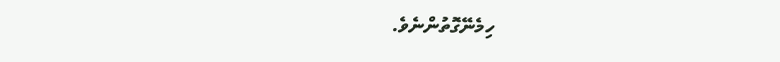ހިމެނޭގޮތުންނެވެ.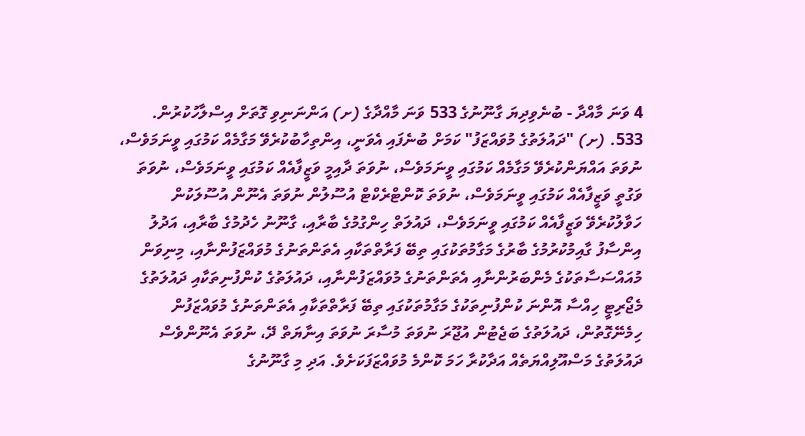4 ވަނަ މާއްދާ - ބުނެވިދިޔަ ގާނޫނުގެ 533 ވަނަ މާއްދާގެ (ށ) އަންނަނިވި ގޮތަށް އިސްލާހުކުރުން.
533. (ށ) "ދައުލަތުގެ މުވައްޒަފު" ކަމަށް ބުނެފައި އެވަނީ، އިންތިހާބުކުރެވޭ މަގާމެއް ކަމުގައި ވީނަމަވެސް، ނުވަތަ އައްޔަންކުރެވޭ މަގާމެއް ކަމުގައި ވީނަމަވެސް، ނުވަތަ ދާއިމީ ވަޒީފާއެއް ކަމުގައި ވީނަމަވެސް، ނުވަތަ ވަގުތީ ވަޒީފާއެއް ކަމުގައި ވީނަމަވެސް، ނުވަތަ ކޮންޓްރެކްޓް އުސޫލުން ނުވަތަ އެނޫން އުސޫލަކުން ހަވާލުކުރެވޭ ވަޒީފާއެއް ކަމުގައި ވީނަމަވެސް، ދައުލަތް ހިންގުމުގެ ބާރާއި، ގާނޫނު ހެދުމުގެ ބާރާއި، އަދުލު އިންސާފު ގާއިމުކުރުމުގެ ބާރުގެ މަގާމުތަކުގައި ތިބޭ ފަރާތްތަކާއި އެތަންތަނުގެ މުވައްޒަފުންނާއި، މިނިވަން މުއައްސަސާތަކުގެ މެންބަރުންނާއި އެތަންތަނުގެ މުވައްޒަފުންނާއި، ދައުލަތުގެ ކުންފުނިތަކާއި ދައުލަތުގެ މެޖޯރިޓީ ހިއްސާ އޮންނަ ކުންފުނިތަކުގެ މަގާމުތަކުގައި ތިބޭ ފަރާތްތަކާއި އެތަންތަނުގެ މުވައްޒަފުން ހިމެނޭގޮތުން، ދައުލަތުގެ ބަޖެޓުން އުޖޫރަ ނުވަތަ މުސާރަ ނުވަތަ އިނާޔަތް ދޭ، ނުވަތަ އެނޫންވެސް ދައުލަތުގެ މަސްއޫލިއްޔަތެއް އަދާކުރާ ހަމަ ކޮންމެ މުވައްޒަފަކަށެވެ. އަދި މި ގާނޫނުގެ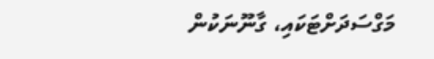މަގްސަދަށްޓަކައި، ގާނޫނަކުން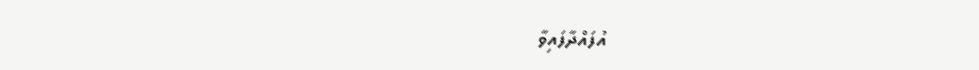އުފައްދާފައިވާ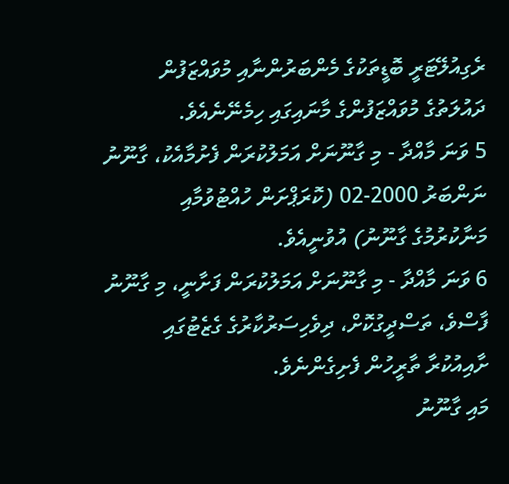ރެގިއުލޭޓަރީ ބޮޑީތަކުގެ މެންބަރުންނާއި މުވައްޒަފުން ދައުލަތުގެ މުވައްޒަފުންގެ މާނައިގައި ހިމެނޭނެއެވެ.
5 ވަނަ މާއްދާ - މި ގާނޫނަށް އަމަލުކުރަން ފެށުމާއެކު، ގާނޫނު ނަންބަރު 2000-02 (ކޮރަޕްށަން ހުއްޓުވުމާއި މަނާކުރުމުގެ ގާނޫނު) އުވުނީއެވެ.
6 ވަނަ މާއްދާ - މި ގާނޫނަށް އަމަލުކުރަން ފަށާނީ، މި ގާނޫނު ފާސްވެ، ތަސްދީގުކޮށް، ދިވެހިސަރުކާރުގެ ގެޒެޓުގައި ށާއިއުކުރާ ތާރީހުން ފެށިގެންނެވެ.
މައި ގާނޫނު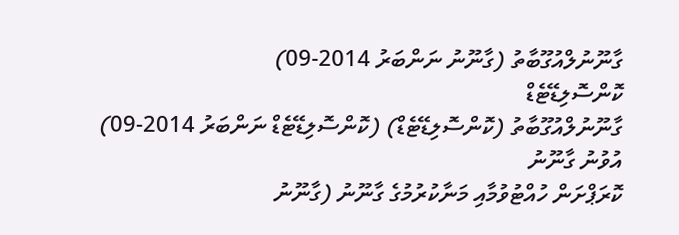ގާނޫނުލްއުގޫބާތު (ގާނޫނު ނަންބަރު 2014-09)
ކޮންސޮލިޑޭޓެޑް
ގާނޫނުލްއުގޫބާތު (ކޮންސޮލިޑޭޓެޑް) (ކޮންސޮލިޑޭޓެޑް ނަންބަރު 2014-09)
އުވުނު ގާނޫނު
ކޮރަޕްށަން ހުއްޓުވުމާއި މަނާކުރުމުގެ ގާނޫނު (ގާނޫނު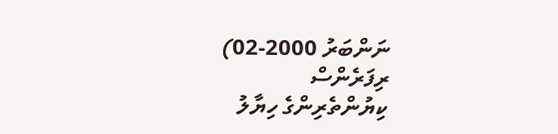ނަންބަރު 2000-02)
ރިފަރެންސް
ކިޔުންތެރިންގެ ހިޔާލު